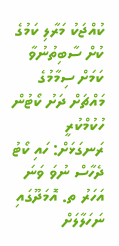ކުއްޖަކު މަރާލި ކަމުގެ ކުށް ސާބިތުނުވާ ކަމަށް ސިމާމުގެ މައްޗަށް ދަށު ކޯޓުން ހުކުމްކުރީ ރަނގަޅަށް: ހައި ކޯޓު
ދެހާސް ނުވަ ވަނަ އަހަރު ތ. އޮމަދޫގައި ނަހަލާލަށް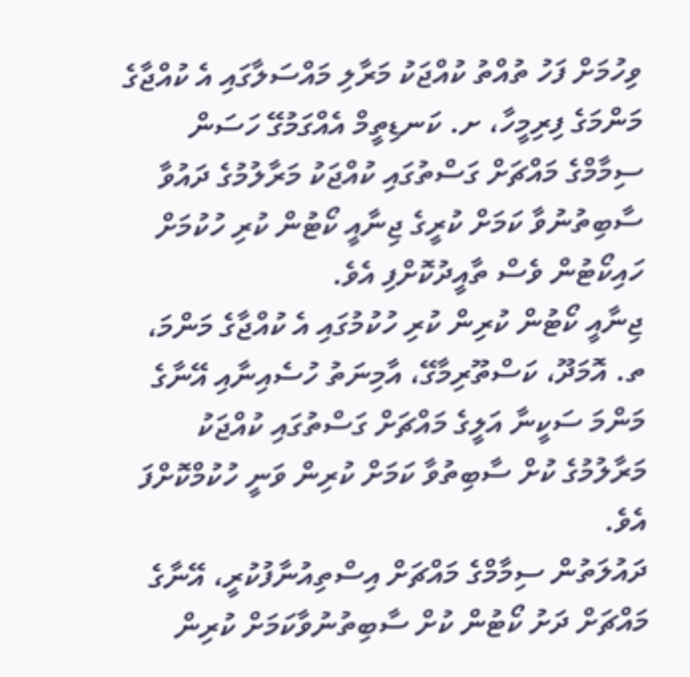ވިހުމަށް ފަހު ތުއްތު ކުއްޖަކު މަރާލި މައްސަލާގައި އެ ކުއްޖާގެ މަންމަގެ ފިރިމީހާ، ށ. ކަނޑިތީމް އެއްގަމުގޭ ހަސަން ސިމާމްގެ މައްޗަށް ގަސްތުގައި ކުއްޖަކު މަރާލުމުގެ ދައުވާ ސާބިތުނުވާ ކަމަށް ކުރީގެ ޖިނާއީ ކޯޓުން ކުރި ހުކުމަށް ހައިކޯޓުން ވެސް ތާއީދުކޮށްފި އެވެ.
ޖިނާއީ ކޯޓުން ކުރިން ކުރި ހުކުމުގައި އެ ކުއްޖާގެ މަންމަ، ތ. އޮމަދޫ، ކަސްތޫރިމާގޭ، އާމިނަތު ހުސެއިނާއި އޭނާގެ މަންމަ ސަކީނާ އަލީގެ މައްޗަށް ގަސްތުގައި ކުއްޖަކު މަރާލުމުގެ ކުށް ސާބިތުވާ ކަމަށް ކުރިން ވަނީ ހުކުމްކޮށްފަ އެވެ.
ދައުލަތުން ސިމާމްގެ މައްޗަށް އިސްތިއުނާފުކުރީ، އޭނާގެ މައްޗަށް ދަށު ކޯޓުން ކުށް ސާބިތުނުވާކަމަށް ކުރިން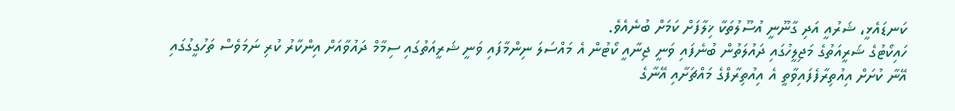ކަނޑައެޅީ، ޝަރުއީ އަދި ގާނޫނީ އުސޫލުތަކާ ޚިލާފަށް ކަމަށް ބުނެއެވެ.
ހައިކޯޓުގެ ޝަރީއަތުގެ މަޖިލީހުގައި ދައުލަތުން ބުނެފައި ވަނީ ޖިނާއީ ކޯޓުން އެ މައްސަލަ ނިންމާފައި ވަނީ ޝަރީއަތުގައި ސިމާމް ދައުވާއަށް އިންކާރު ކުރި ނަމަވެސް ތަހުގީގުގައި އޭނާ ކުށަށް އިއުތިރާފެފައިވާތީ އެ އިއުތިރާފްގެ މައްޗަށާއި އޭނާގެ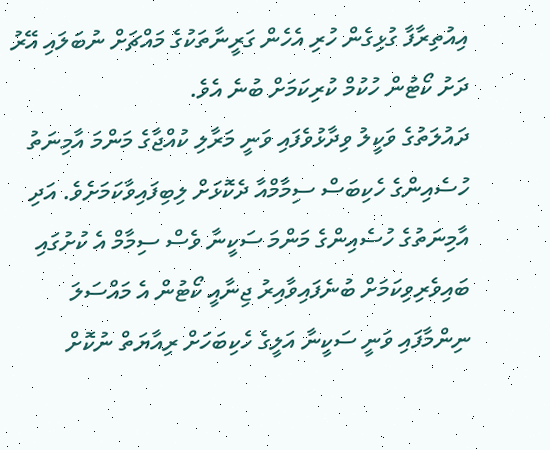އިއުތިރާފާ ގުޅިގެން ހުރި އެހެން ގަރީނާތަކުގެ މައްޗަށް ނުބަލައި އޭރު ދަށު ކޯޓުން ހުކުމް ކުރިކަމަށް ބުނެ އެވެ.
ދައުލަތުގެ ވަކީލު ވިދާޅުވެފައި ވަނީ މަރާލި ކުއްޖާގެ މަންމަ އާމިނަތު ހުސެއިންގެ ހެކިބަސް ސިމާމްއާ ދެކޮޅަށް ލިބިފައިވާކަމަށެވެ. އަދި އާމިނަތުގެ ހުސެއިންގެ މަންމަ ސަކީނާ ވެސް ސިމާމް އެ ކުށުގައި ބައިވެރިވިކަމަށް ބުނެފައިވާއިރު ޖިނާއީ ކޯޓުން އެ މައްސަލަ ނިންމާފައި ވަނީ ސަކީނާ އަލީގެ ހެކިބަހަށް ރިއާޔަތް ނުކޮށް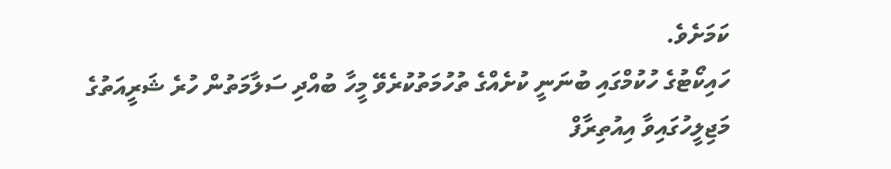ކަމަށެވެ.
ހައިކޯޓުގެ ހުކުމްގައި ބުނަނީ ކުށެއްގެ ތުހުމަތުކުރެވޭ މީހާ ބުއްދި ސަލާމަތުން ހުރެ ޝަރީއަތުގެ މަޖިލީހުގައިވާ އިއުތިރާފް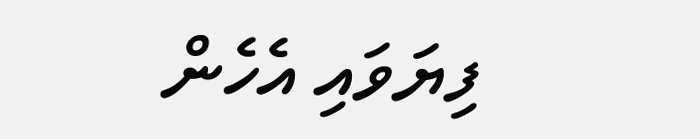ފިޔަވައި އެހެން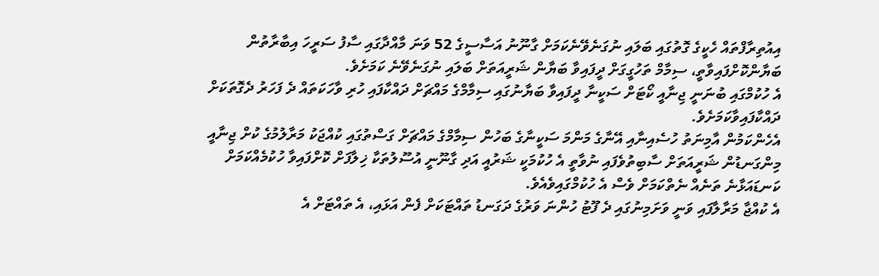އިއުތިރާފްތައް ހެކީގެ ގޮތުގައި ބަލައި ނުގަނެވޭނެކަމަށް ގާނޫނު އަސާސީގެ 52 ވަނަ މާއްދާގައި ސާފު ސަރީހަ އިބާރާތުން ބަޔާންކޮށްފައިވާތީ، ސިމާމް ތަހުގީގަށް ދީފައިވާ ބަޔާން ޝަރީއަތަށް ބަލައި ނުގަނެވޭނެ ކަމަށެވެ.
އެ ހުކުމްގައި ބުނަނީ ޖިނާއީ ކޯޓަށް ސަކީނާ ދީފައިވާ ބަޔާނުގައި ސިމާމްގެ މައްޗަށް ދައްކާފައި ހުރި ވާހަކަތައް ދެ ފަހަރު ދެގޮތަކަށް ދައްކާފައިވާކަމަށެވެ.
އެހެންކަމުން އާމިނަތު ހުސެއިނާއި އޭނާގެ މަންމަ ސަކީނާގެ ބަހުން ސިމާމްގެ މައްޗަށް ގަސްތުގައި ކުއްޖަކު މަރާލުމުގެ ކުށް ޖިނާއީ މިންގަނޑުން ޝަރީއަތަށް ސާބިތުވެފައި ނުވާތީ އެ ހުކުމަކީ ޝަރުއީ އަދި ގާނޫނީ އުސޫލުތަކާ ޚިލާފަށް ކޮށްފައިވާ ހުކުމެއްކަމަށް ކަނޑައަޅާނެ ތަނެއް ނެތްކަމަށް ވެސް އެ ހުކުމްގައިވެއެވެ.
އެ ކުއްޖާ މަރާލާފައި ވަނީ ވަށަމިނުގައި ދެ ފޫޓު ހުންނަ ވަރުގެ ދަގަނޑު ތައްޓަކަށް ފެން އަޅައި، އެ ތައްޓަށް އެ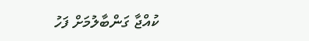ކުއްޖާ ގަންބާލުމަށް ފަހު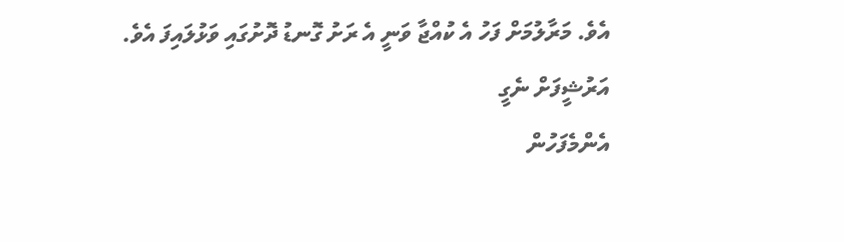އެވެ. މަރާލުމަށް ފަހު އެ ކުއްޖާ ވަނީ އެ ރަށު ގޮނޑު ދޮށުގައި ވަޅުލައިފަ އެވެ.
އަރުޝީފަށް ނެގީ
އެންމެފަހުން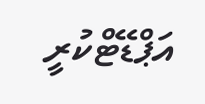އަޕްޑޭޓްކުރީ